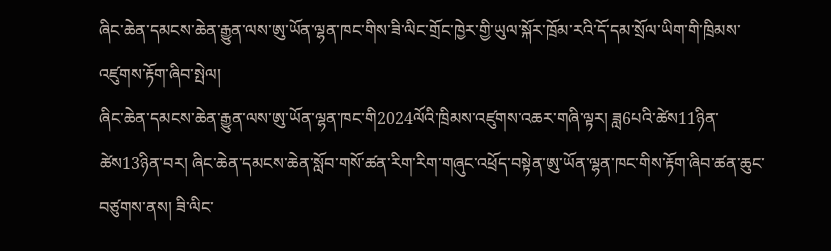ཞིང་ཆེན་དམངས་ཆེན་རྒྱུན་ལས་ཨུ་ཡོན་ལྷན་ཁང་གིས་ཟི་ལིང་གྲོང་ཁྱེར་གྱི་ཡུལ་སྐོར་ཁྲོམ་རའི་དོ་དམ་སྲོལ་ཡིག་གི་ཁྲིམས་འཛུགས་རྟོག་ཞིབ་སྤེལ།
ཞིང་ཆེན་དམངས་ཆེན་རྒྱུན་ལས་ཨུ་ཡོན་ལྷན་ཁང་གི2024ལོའི་ཁྲིམས་འཛུགས་འཆར་གཞི་ལྟར། ཟླ6པའི་ཚེས11ཉིན་ཚེས13ཉིན་བར། ཞིང་ཆེན་དམངས་ཆེན་སློབ་གསོ་ཚན་རིག་རིག་གཞུང་འཕྲོད་བསྟེན་ཨུ་ཡོན་ལྷན་ཁང་གིས་རྟོག་ཞིབ་ཚན་ཆུང་བཙུགས་ནས། ཟི་ལིང་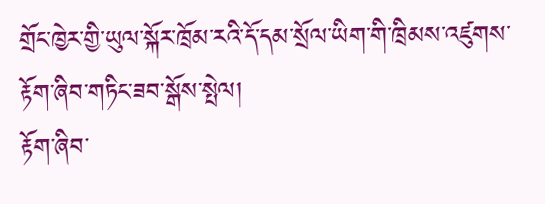གྲོང་ཁྱེར་གྱི་ཡུལ་སྐོར་ཁྲོམ་རའི་དོ་དམ་སྲོལ་ཡིག་གི་ཁྲིམས་འཛུགས་རྟོག་ཞིབ་གཏིང་ཟབ་སྒོས་སྤེལ།
རྟོག་ཞིབ་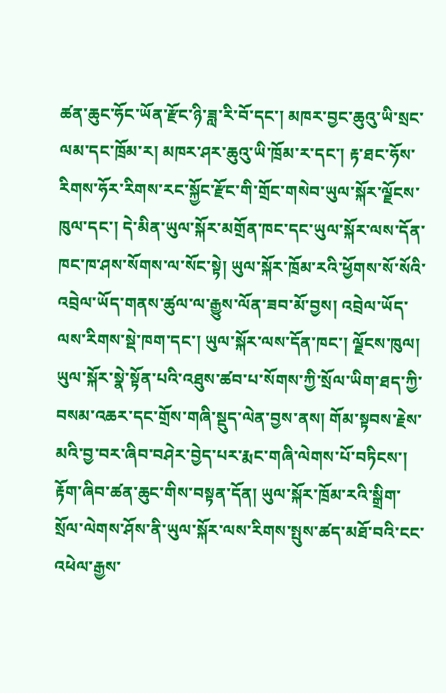ཚན་ཆུང་ཧོང་ཡོན་རྫོང་ཉི་ཟླ་རི་བོ་དང་། མཁར་བྱང་ཆུའུ་ཡི་སྲང་ལམ་དང་ཁྲོམ་ར། མཁར་ཤར་ཆུའུ་ཡི་ཁྲོམ་ར་དང་། རྟ་ཐང་ཧོས་རིགས་ཧོར་རིགས་རང་སྐྱོང་རྫོང་གི་གྲོང་གསེབ་ཡུལ་སྐོར་ལྗོངས་ཁུལ་དང་། དེ་མིན་ཡུལ་སྐོར་མགྲོན་ཁང་དང་ཡུལ་སྐོར་ལས་དོན་ཁང་ཁ་ཤས་སོགས་ལ་སོང་སྟེ། ཡུལ་སྐོར་ཁྲོམ་རའི་ཕྱོགས་སོ་སོའི་འབྲེལ་ཡོད་གནས་ཚུལ་ལ་རྒྱུས་ལོན་ཟབ་མོ་བྱས། འབྲེལ་ཡོད་ལས་རིགས་སྡེ་ཁག་དང་། ཡུལ་སྐོར་ལས་དོན་ཁང་། ལྗོངས་ཁུལ། ཡུལ་སྐོར་སྣེ་སྟོན་པའི་འཐུས་ཚབ་པ་སོགས་ཀྱི་སྲོལ་ཡིག་ཐད་ཀྱི་བསམ་འཆར་དང་གྲོས་གཞི་སྡུད་ལེན་བྱས་ནས། གོམ་སྟབས་རྗེས་མའི་བྱ་བར་ཞིབ་བཤེར་བྱེད་པར་རྨང་གཞི་ལེགས་པོ་བཏིངས་།
རྟོག་ཞིབ་ཚན་ཆུང་གིས་བསྟན་དོན། ཡུལ་སྐོར་ཁྲོམ་རའི་སྒྲིག་སྲོལ་ལེགས་ཤོས་ནི་ཡུལ་སྐོར་ལས་རིགས་སྤུས་ཚད་མཐོ་བའི་ངང་འཕེལ་རྒྱས་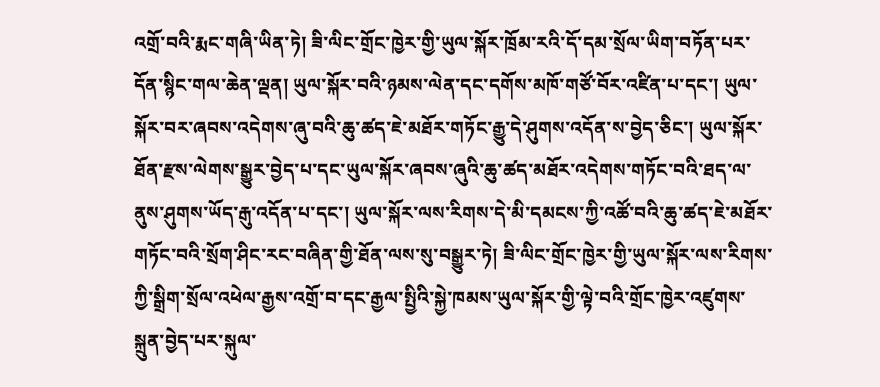འགྲོ་བའི་རྨང་གཞི་ཡིན་ཏེ། ཟི་ལིང་གྲོང་ཁྱེར་གྱི་ཡུལ་སྐོར་ཁྲོམ་རའི་དོ་དམ་སྲོལ་ཡིག་བཏོན་པར་དོན་སྙིང་གལ་ཆེན་ལྡན། ཡུལ་སྐོར་བའི་ཉམས་ལེན་དང་དགོས་མཁོ་གཙོ་བོར་འཛིན་པ་དང་། ཡུལ་སྐོར་བར་ཞབས་འདེགས་ཞུ་བའི་ཆུ་ཚད་ཇེ་མཐོར་གཏོང་རྒྱུ་དེ་ཤུགས་འདོན་ས་བྱེད་ཅིང་། ཡུལ་སྐོར་ཐོན་རྫས་ལེགས་སྒྱུར་བྱེད་པ་དང་ཡུལ་སྐོར་ཞབས་ཞུའི་ཆུ་ཚད་མཐོར་འདེགས་གཏོང་བའི་ཐད་ལ་ནུས་ཤུགས་ཡོད་རྒུ་འདོན་པ་དང་། ཡུལ་སྐོར་ལས་རིགས་དེ་མི་དམངས་ཀྱི་འཚོ་བའི་ཆུ་ཚད་ཇེ་མཐོར་གཏོང་བའི་སྲོག་ཤིང་རང་བཞིན་གྱི་ཐོན་ལས་སུ་བསྒྱུར་ཏེ། ཟི་ལིང་གྲོང་ཁྱེར་གྱི་ཡུལ་སྐོར་ལས་རིགས་ཀྱི་སྒྲིག་སྲོལ་འཕེལ་རྒྱས་འགྲོ་བ་དང་རྒྱལ་སྤྱིའི་སྐྱེ་ཁམས་ཡུལ་སྐོར་གྱི་ལྟེ་བའི་གྲོང་ཁྱེར་འཛུགས་སྐྲུན་བྱེད་པར་སྐུལ་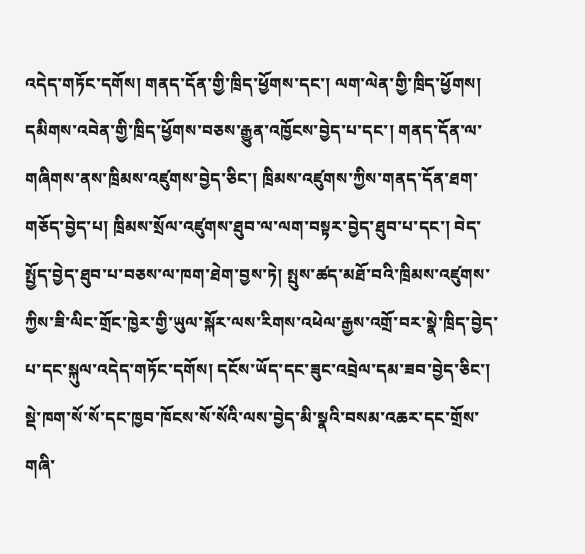འདེད་གཏོང་དགོས། གནད་དོན་གྱི་ཁྲིད་ཕྱོགས་དང་། ལག་ལེན་གྱི་ཁྲིད་ཕྱོགས། དམིགས་འབེན་གྱི་ཁྲིད་ཕྱོགས་བཅས་རྒྱུན་འཁྱོངས་བྱེད་པ་དང་། གནད་དོན་ལ་གཞིགས་ནས་ཁྲིམས་འཛུགས་བྱེད་ཅིང་། ཁྲིམས་འཛུགས་ཀྱིས་གནད་དོན་ཐག་གཅོད་བྱེད་པ། ཁྲིམས་སྲོལ་འཛུགས་ཐུབ་ལ་ལག་བསྟར་བྱེད་ཐུབ་པ་དང་། བེད་སྤྱོད་བྱེད་ཐུབ་པ་བཅས་ལ་ཁག་ཐེག་བྱས་ཏེ། སྤུས་ཚད་མཐོ་བའི་ཁྲིམས་འཛུགས་ཀྱིས་ཟི་ལིང་གྲོང་ཁྱེར་གྱི་ཡུལ་སྐོར་ལས་རིགས་འཕེལ་རྒྱས་འགྲོ་བར་སྣེ་ཁྲིད་བྱེད་པ་དང་སྐུལ་འདེད་གཏོང་དགོས། དངོས་ཡོད་དང་ཟུང་འབྲེལ་དམ་ཟབ་བྱེད་ཅིང་། སྡེ་ཁག་སོ་སོ་དང་ཁྱབ་ཁོངས་སོ་སོའི་ལས་བྱེད་མི་སྣའི་བསམ་འཆར་དང་གྲོས་གཞི་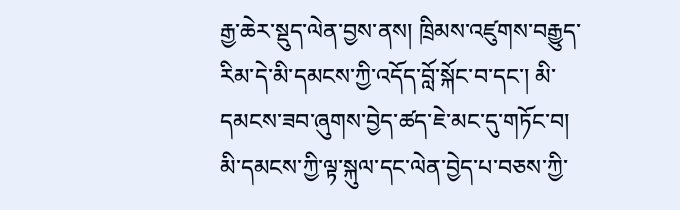རྒྱ་ཆེར་སྡུད་ལེན་བྱས་ནས། ཁྲིམས་འཛུགས་བརྒྱུད་རིམ་དེ་མི་དམངས་ཀྱི་འདོད་བློ་སྐོང་བ་དང་། མི་དམངས་ཟབ་ཞུགས་བྱེད་ཚད་ཇེ་མང་དུ་གཏོང་བ། མི་དམངས་ཀྱི་ལྟ་སྐུལ་དང་ལེན་བྱེད་པ་བཅས་ཀྱི་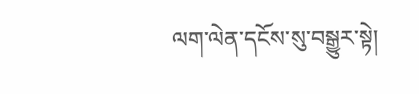ལག་ལེན་དངོས་སུ་བསྒྱུར་སྟེ།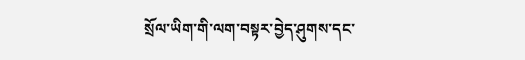སྲོལ་ཡིག་གི་ལག་བསྟར་བྱེད་ཤུགས་དང་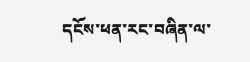དངོས་ཕན་རང་བཞིན་ལ་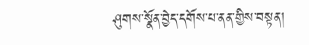ཤུགས་སྣོན་བྱེད་དགོས་པ་ནན་གྱིས་བསྟན།